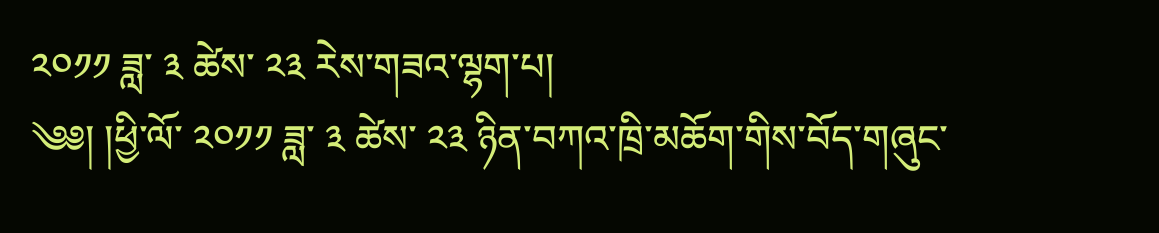༢༠༡༡ ཟླ་ ༣ ཚེས་ ༢༣ རེས་གཟའ་ལྷག་པ།
༄༅། །ཕྱི་ལོ་ ༢༠༡༡ ཟླ་ ༣ ཚེས་ ༢༣ ཉིན་བཀའ་ཁྲི་མཆོག་གིས་བོད་གཞུང་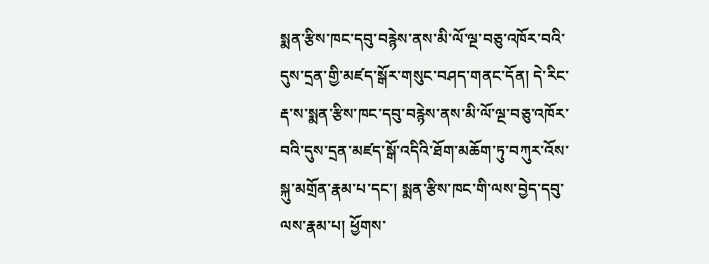སྨན་རྩིས་ཁང་དབུ་བརྙེས་ནས་མི་ལོ་ལྔ་བཅུ་འཁོར་བའི་དུས་དྲན་གྱི་མཛད་སྒོར་གསུང་བཤད་གནང་དོན། དེ་རིང་རྡ་ས་སྨན་རྩིས་ཁང་དབུ་བརྙེས་ནས་མི་ལོ་ལྔ་བཅུ་འཁོར་བའི་དུས་དྲན་མཛད་སྒོ་འདིའི་ཐོག་མཆོག་ཏུ་བཀུར་འོས་སྐུ་མགྲོན་རྣམ་པ་དང་། སྨན་རྩིས་ཁང་གི་ལས་བྱེད་དབུ་ལས་རྣམ་པ། ཕྱོགས་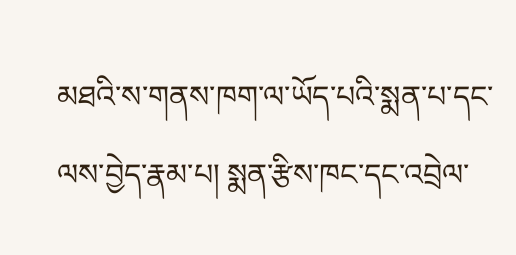མཐའི་ས་གནས་ཁག་ལ་ཡོད་པའི་སྨན་པ་དང་ལས་བྱེད་རྣམ་པ། སྨན་རྩིས་ཁང་དང་འབྲེལ་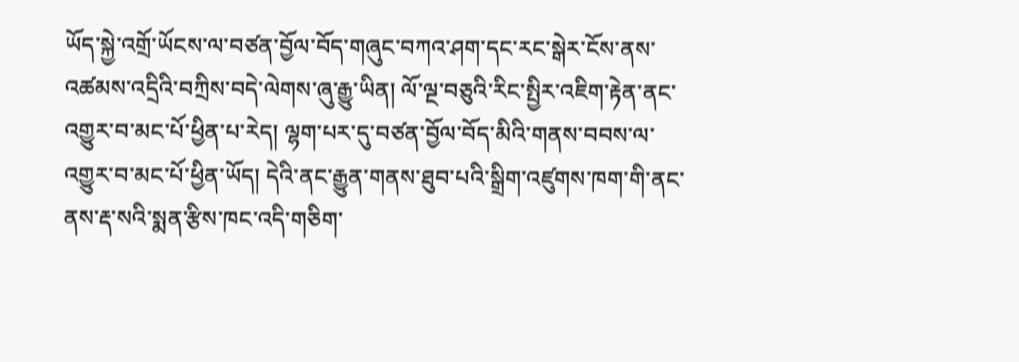ཡོད་སྐྱེ་འགྲོ་ཡོངས་ལ་བཙན་བྱོལ་བོད་གཞུང་བཀའ་ཤག་དང་རང་སྒེར་ངོས་ནས་འཚམས་འདྲིའི་བཀྲིས་བདེ་ལེགས་ཞུ་རྒྱུ་ཡིན། ལོ་ལྔ་བཅུའི་རིང་སྤྱིར་འཇིག་རྟེན་ནང་འགྱུར་བ་མང་པོ་ཕྱིན་པ་རེད། ལྷག་པར་དུ་བཙན་བྱོལ་བོད་མིའི་གནས་བབས་ལ་འགྱུར་བ་མང་པོ་ཕྱིན་ཡོད། དེའི་ནང་རྒྱུན་གནས་ཐུབ་པའི་སྒྲིག་འཛུགས་ཁག་གི་ནང་ནས་རྡ་སའི་སྨན་རྩིས་ཁང་འདི་གཅིག་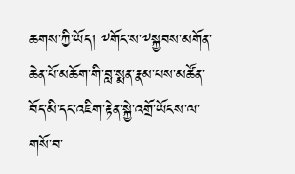ཆགས་ཀྱི་ཡོད། ༸གོང་ས་༸སྐྱབས་མགོན་ཆེན་པོ་མཆོག་གི་བླ་སྨན་རྣམ་པས་མཚོན་བོད་མི་དང་འཇིག་རྟེན་སྐྱེ་འགྲོ་ཡོངས་ལ་གསོ་བ་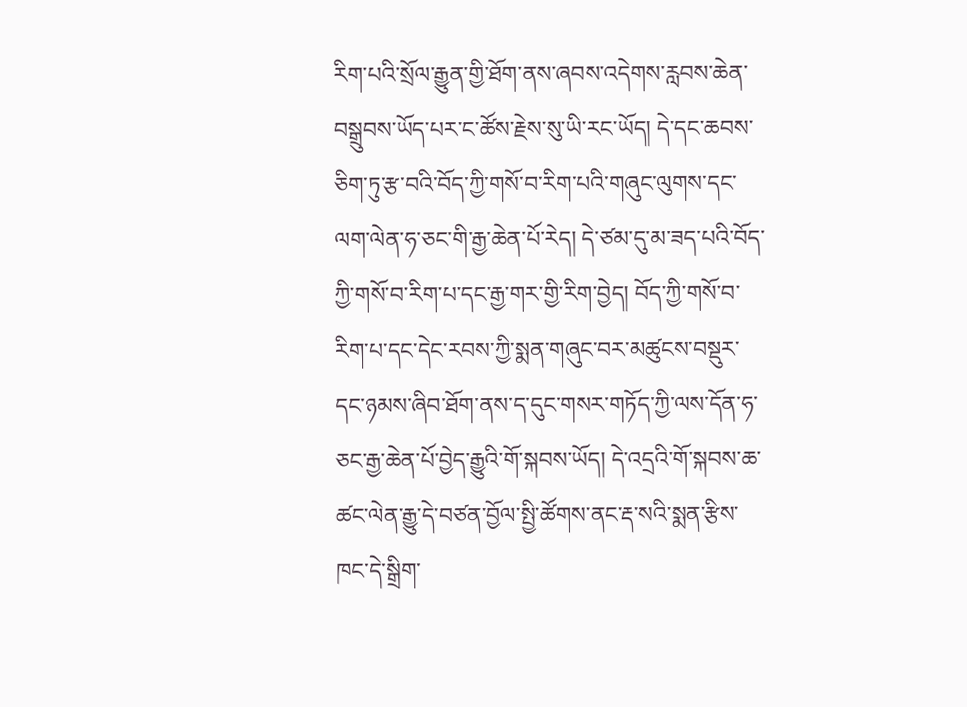རིག་པའི་སྲོལ་རྒྱུན་གྱི་ཐོག་ནས་ཞབས་འདེགས་རླབས་ཆེན་བསྒྲུབས་ཡོད་པར་ང་ཚོས་རྗེས་སུ་ཡི་རང་ཡོད། དེ་དང་ཆབས་ཅིག་ཏུ་རྩ་བའི་བོད་ཀྱི་གསོ་བ་རིག་པའི་གཞུང་ལུགས་དང་ལག་ལེན་ཧ་ཅང་གི་རྒྱ་ཆེན་པོ་རེད། དེ་ཙམ་དུ་མ་ཟད་པའི་བོད་ཀྱི་གསོ་བ་རིག་པ་དང་རྒྱ་གར་གྱི་རིག་བྱེད། བོད་ཀྱི་གསོ་བ་རིག་པ་དང་དེང་རབས་ཀྱི་སྨན་གཞུང་བར་མཚུངས་བསྡུར་དང་ཉམས་ཞིབ་ཐོག་ནས་ད་དུང་གསར་གཏོད་ཀྱི་ལས་དོན་ཧ་ཅང་རྒྱ་ཆེན་པོ་བྱེད་རྒྱུའི་གོ་སྐབས་ཡོད། དེ་འདྲའི་གོ་སྐབས་ཆ་ཚང་ལེན་རྒྱུ་དེ་བཙན་བྱོལ་སྤྱི་ཚོགས་ནང་རྡ་སའི་སྨན་རྩིས་ཁང་དེ་སྒྲིག་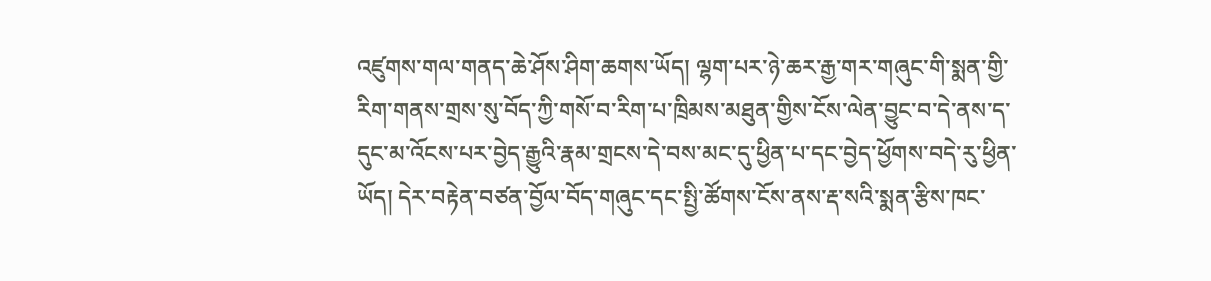འཛུགས་གལ་གནད་ཆེ་ཤོས་ཤིག་ཆགས་ཡོད། ལྷག་པར་ཉེ་ཆར་རྒྱ་གར་གཞུང་གི་སྨན་གྱི་རིག་གནས་གྲས་སུ་བོད་ཀྱི་གསོ་བ་རིག་པ་ཁྲིམས་མཐུན་གྱིས་ངོས་ལེན་བྱུང་བ་དེ་ནས་ད་དུང་མ་འོངས་པར་བྱེད་རྒྱུའི་རྣམ་གྲངས་དེ་བས་མང་དུ་ཕྱིན་པ་དང་བྱེད་ཕྱོགས་བདེ་རུ་ཕྱིན་ཡོད། དེར་བརྟེན་བཙན་བྱོལ་བོད་གཞུང་དང་སྤྱི་ཚོགས་ངོས་ནས་རྡ་སའི་སྨན་རྩིས་ཁང་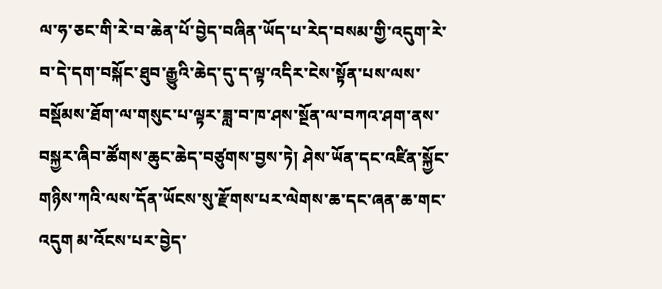ལ་ཧ་ཅང་གི་རེ་བ་ཆེན་པོ་བྱེད་བཞིན་ཡོད་པ་རེད་བསམ་གྱི་འདུག་རེ་བ་དེ་དག་བསྐོང་ཐུབ་རྒྱུའི་ཆེད་དུ་ད་ལྟ་འདིར་ངེས་སྟོན་པས་ལས་བསྡོམས་ཐོག་ལ་གསུང་པ་ལྟར་ཟླ་བ་ཁ་ཤས་སྔོན་ལ་བཀའ་ཤག་ནས་བསྐྱར་ཞིབ་ཚོགས་ཆུང་ཆེད་བཙུགས་བྱས་ཏེ། ཤེས་ཡོན་དང་འཛིན་སྐྱོང་གཉིས་ཀའི་ལས་དོན་ཡོངས་སུ་རྫོགས་པར་ལེགས་ཆ་དང་ཞན་ཆ་གང་འདུག མ་འོངས་པར་བྱེད་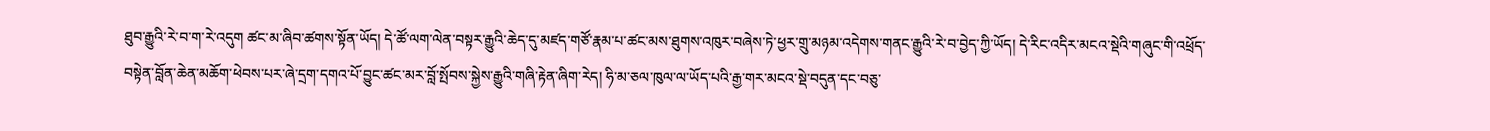ཐུབ་རྒྱུའི་རེ་བ་ག་རེ་འདུག ཚང་མ་ཞིབ་ཚགས་སྟོན་ཡོད། དེ་ཚོ་ལག་ལེན་བསྟར་རྒྱུའི་ཆེད་དུ་མཛད་གཙོ་རྣམ་པ་ཚང་མས་ཐུགས་འཁུར་བཞེས་ཏེ་ཕྱར་གྲུ་མཉམ་འདེགས་གནང་རྒྱུའི་རེ་བ་བྱེད་ཀྱི་ཡོད། དེ་རིང་འདིར་མངའ་སྡེའི་གཞུང་གི་འཕྲོད་བསྟེན་བློན་ཆེན་མཆོག་ཕེབས་པར་ཞེ་དྲག་དགའ་པོ་བྱུང་ཚང་མར་བློ་སྤོབས་སྐྱེས་རྒྱུའི་གཞི་རྟེན་ཞིག་རེད། ཧི་མ་ཅལ་ཁུལ་ལ་ཡོད་པའི་རྒྱ་གར་མངའ་སྡེ་བདུན་དང་བཅུ་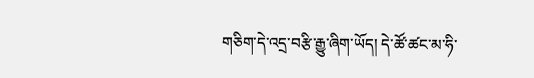གཅིག་དེ་འདྲ་བརྩི་རྒྱུ་ཞིག་ཡོད། དེ་ཚོ་ཚང་མ་ཧི་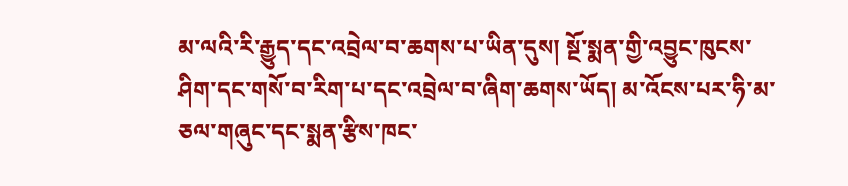མ་ལའི་རི་རྒྱུད་དང་འབྲེལ་བ་ཆགས་པ་ཡིན་དུས། སྔོ་སྨན་གྱི་འབྱུང་ཁུངས་ཤིག་དང་གསོ་བ་རིག་པ་དང་འབྲེལ་བ་ཞིག་ཆགས་ཡོད། མ་འོངས་པར་ཧི་མ་ཅལ་གཞུང་དང་སྨན་རྩིས་ཁང་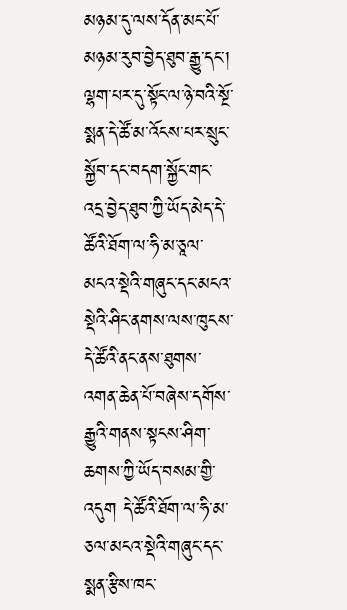མཉམ་དུ་ལས་དོན་མང་པོ་མཉམ་རུབ་བྱེད་ཐུབ་རྒྱུ་དང་། ལྷག་པར་དུ་སྟོང་ལ་ཉེ་བའི་སྔོ་སྨན་དེ་ཚོ་མ་འོངས་པར་སྲུང་སྐྱོབ་དང་བདག་སྐྱོང་གང་འདྲ་བྱེད་ཐུབ་ཀྱི་ཡོད་མེད་དེ་ཚོའི་ཐོག་ལ་ཧི་མ་ཅཱལ་མངའ་སྡེའི་གཞུང་དང་མངའ་སྡེའི་ཤིང་ནགས་ལས་ཁུངས་དེ་ཚོའི་ནང་ནས་ཐུགས་འགན་ཆེན་པོ་བཞེས་དགོས་རྒྱུའི་གནས་སྟངས་ཤིག་ཆགས་ཀྱི་ཡོད་བསམ་གྱི་འདུག དེ་ཚོའི་ཐོག་ལ་ཧི་མ་ཅལ་མངའ་སྡེའི་གཞུང་དང་སྨན་རྩིས་ཁང་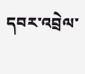དབར་འབྲེལ་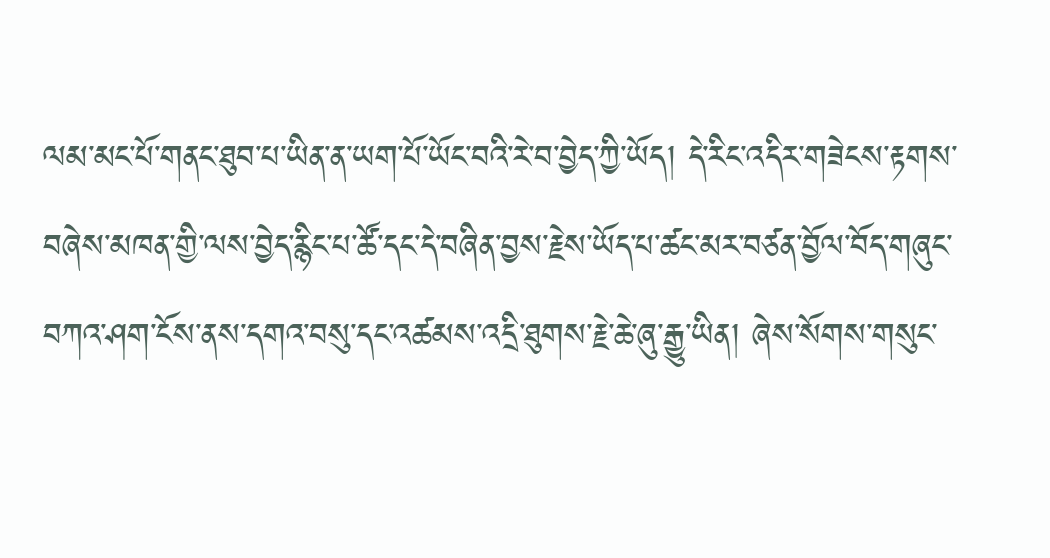ལམ་མང་པོ་གནང་ཐུབ་པ་ཡིན་ན་ཡག་པོ་ཡོང་བའི་རེ་བ་བྱེད་ཀྱི་ཡོད། དེ་རིང་འདིར་གཟེངས་རྟགས་བཞེས་མཁན་གྱི་ལས་བྱེད་རྙིང་པ་ཚོ་དང་དེ་བཞིན་བྱས་རྗེས་ཡོད་པ་ཚང་མར་བཙན་བྱོལ་བོད་གཞུང་བཀའ་ཤག་ངོས་ནས་དགའ་བསུ་དང་འཚམས་འདྲི་ཐུགས་རྗེ་ཆེ་ཞུ་རྒྱུ་ཡིན། ཞེས་སོགས་གསུང་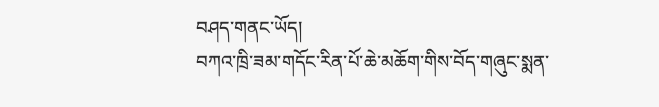བཤད་གནང་ཡོད།
བཀའ་ཁྲི་ཟམ་གདོང་རིན་པོ་ཆེ་མཆོག་གིས་བོད་གཞུང་སྨན་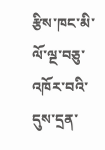རྩིས་ཁང་མི་ལོ་ལྔ་བཅུ་འཁོར་བའི་དུས་དྲན་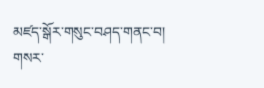མཛད་སྒོར་གསུང་བཤད་གནང་བ།
གསར་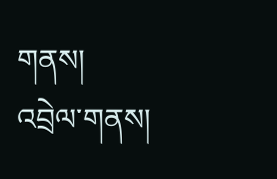གནས།
འབྲེལ་གནས།